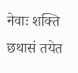नेवाः शक्ति छथासं तयेत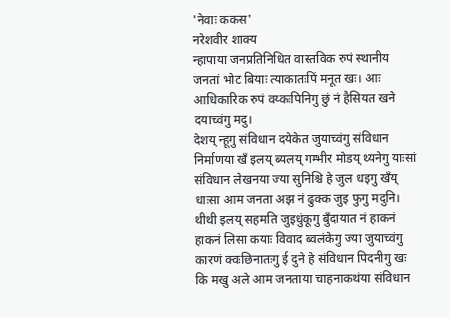'नेवाः ककस'
नरेशवीर शाक्य
न्हापाया जनप्रतिनिधित वास्तविक रुपं स्थानीय जनतां भोट बियाः त्याकातःपिं मनूत खः। आः आधिकारिक रुपं वय्कःपिनिगु छुं नं हैसियत खने दयाच्वंगु मदु।
देशय् न्हूगु संविधान दयेकेत जुयाच्वंगु संविधान निर्माणया खँ इलय् ब्यलय् गम्भीर मोडय् थ्यनेगु याःसां संविधान लेखनया ज्या सुनिश्चि हे जुल धइगु खँय् धाःसा आम जनता अझ नं ढुक्क जुइ फुगु मदुनि। थीथी इलय् सहमति जुइधुंकूगु बुँदायात नं हाकनं हाकनं लिसा कयाः विवाद ब्वलंकेगु ज्या जुयाच्वंगु कारणं क्वःछिनातःगु ई दुने हे संविधान पिदनीगु खः कि मखु अले आम जनताया चाहनाकथंया संविधान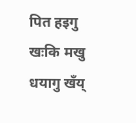पित हइगु खःकि मखु धयागु खँय्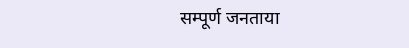सम्पूर्ण जनताया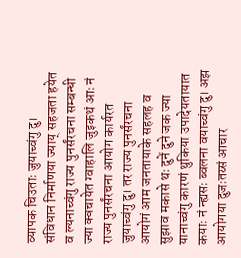व्यापक चिउताः जुयाच्वंगु दु।
संविधान निर्माणया ज्याय् सहजता हयेत व ल्यनाच्वंगु राज्य पुनर्संरचना सम्बन्धी ज्या क्वचायेत ग्वाहालि जुइकथं आः नं राज्य पुनर्संरचना आयोग कार्यरत जुयाच्वंगु दु। तर राज्य पुनर्संरचना आयोगं आम जनतायाके सहलह व सुझाव मकासे थः दुनें दुने जक ज्या यानाच्वंगु कारणं थुकिया उपादेयतायात कयाः नं न्ह्यसः ब्वलना वयाच्वंगु दु। अझ आयोगया दुजःतय्सं आचार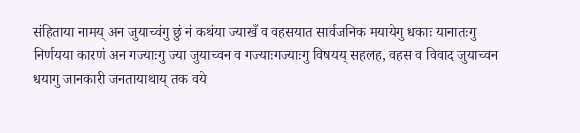संहिताया नामय् अन जुयाच्वंगु छुं नं कथंया ज्याखँ व वहसयात सार्वजनिक मयायेगु धकाः यानातःगु निर्णयया कारणं अन गज्याःगु ज्या जुयाच्वन व गज्याःगज्याःगु विषयय् सहलह, वहस व विवाद जुयाच्वन धयागु जानकारी जनतायाथाय् तक वये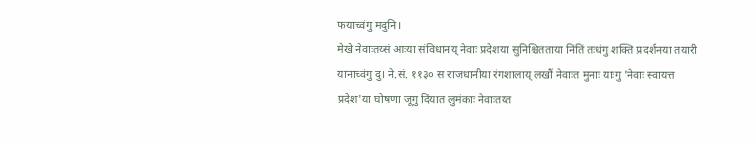फयाच्वंगु मदुनि।
मेखे नेवाःतय्सं आःया संविधानय् नेवाः प्रदेशया सुनिश्चितताया निंतिं तःधंगु शक्ति प्रदर्शनया तयारी यानाच्वंगु दु। ने.सं. ११३० स राजधानीया रंगशालाय् लखौं नेवाःत मुनाः याःगु 'नेवाः स्वायत्त प्रदेश'या घोषणा जूगु दिंयात लुमंकाः नेवाःतय्त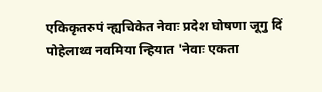एकिकृतरुपं न्ह्यचिकेत नेवाः प्रदेश घोषणा जूगु दिं पोहेलाथ्व नवमिया न्हियात 'नेवाः एकता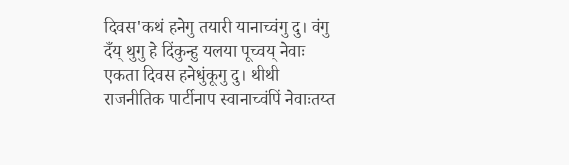दिवस'कथं हनेगु तयारी यानाच्वंगु दु। वंगु दँय् थुगु हे दिंकुन्हु यलया पूच्वय् नेवाः एकता दिवस हनेधुंकूगु दु। थीथी राजनीतिक पार्टीनाप स्वानाच्वंपिं नेवाःतय्त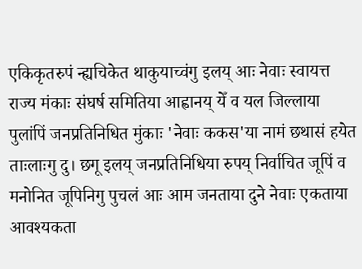एकिकृतरुपं न्ह्यचिकेत थाकुयाच्वंगु इलय् आः नेवाः स्वायत्त राज्य मंकाः संघर्ष समितिया आह्वानय् येँ व यल जिल्लाया पुलांपिं जनप्रतिनिधित मुंकाः 'नेवाः ककस'या नामं छथासं हयेत ताःलाःगु दु। छगू इलय् जनप्रतिनिधिया रुपय् निर्वाचित जूपिं व मनोनित जूपिनिगु पुचलं आः आम जनताया दुने नेवाः एकताया आवश्यकता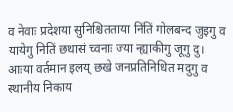व नेवाः प्रदेशया सुनिश्चितताया निंतिं गोलबन्द जुइगु व यायेगु नितिं छथासं च्वनाः ज्या न्ह्याकीगु जूगु दु।
आःया वर्तमान इलय् छखे जनप्रतिनिधित मदुगु व स्थानीय निकाय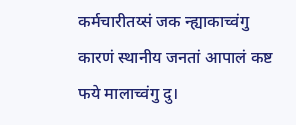कर्मचारीतय्सं जक न्ह्याकाच्वंगु कारणं स्थानीय जनतां आपालं कष्ट फये मालाच्वंगु दु।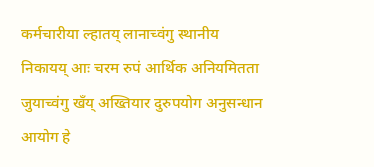कर्मचारीया ल्हातय् लानाच्वंगु स्थानीय निकायय् आः चरम रुपं आर्थिक अनियमितता जुयाच्वंगु खँय् अख्तियार दुरुपयोग अनुसन्धान आयोग हे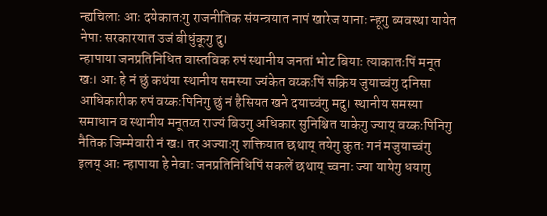न्ह्यचिलाः आः दयेकातःगु राजनीतिक संयन्त्रयात नापं खारेज यानाः न्हूगु ब्यवस्था यायेत नेपाः सरकारयात उजं बीधुंकूगु दु।
न्हापाया जनप्रतिनिधित वास्तविक रुपं स्थानीय जनतां भोट बियाः त्याकातःपिं मनूत खः। आः हे नं छुं कथंया स्थानीय समस्या ज्यंकेत वय्कःपिं सक्रिय जुयाच्वंगु दनिसा आधिकारीक रुपं वय्कःपिनिगु छुं नं हैसियत खने दयाच्वंगु मदु। स्थानीय समस्या समाधान व स्थानीय मनूतय्त राज्यं बिउगु अधिकार सुनिश्चित याकेगु ज्याय् वय्कःपिनिगु नैतिक जिम्मेवारी नं खः। तर अज्याःगु शक्तियात छथाय् तयेगु कुतः गनं मजुयाच्वंगु इलय् आः न्हापाया हे नेवाः जनप्रतिनिधिपिं सकलें छथाय् च्वनाः ज्या यायेगु धयागु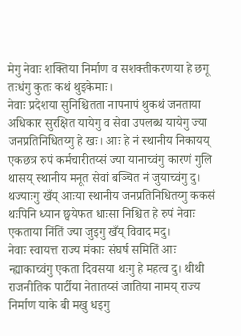मेगु नेवाः शक्तिया निर्माण व सशक्तीकरणया हे छगू तःधंगु कुतः कथं थुइकेमाः।
नेवाः प्रदेशया सुनिश्चितता नापनापं थुकथं जनताया अधिकार सुरक्षित यायेगु व सेवा उपलब्ध यायेगु ज्या जनप्रतिनिधितय्गु हे खः। आः हे नं स्थानीय निकायय् एकछत्र रुपं कर्मचारीतय्सं ज्या यानाच्वंगु कारणं गुलि थासय् स्थानीय मनूत सेवां बञ्चित नं जुयाच्वंगु दु। थज्याःगु खँय् आःया स्थानीय जनप्रतिनिधितय्गु ककसं थःपिनि ध्यान छ्वयेफत धाःसा निश्चित हे रुपं नेवाः एकताया निंतिं ज्या जुइगु खँय् विवाद मदु।
नेवाः स्वायत्त राज्य मंकाः संघर्ष समितिं आः न्ह्याकाच्वंगु एकता दिवसया थःगु हे महत्व दु। थीथी राजनीतिक पार्टीया नेतातय्सं जातिया नामय् राज्य निर्माण याके बी मखु धइगु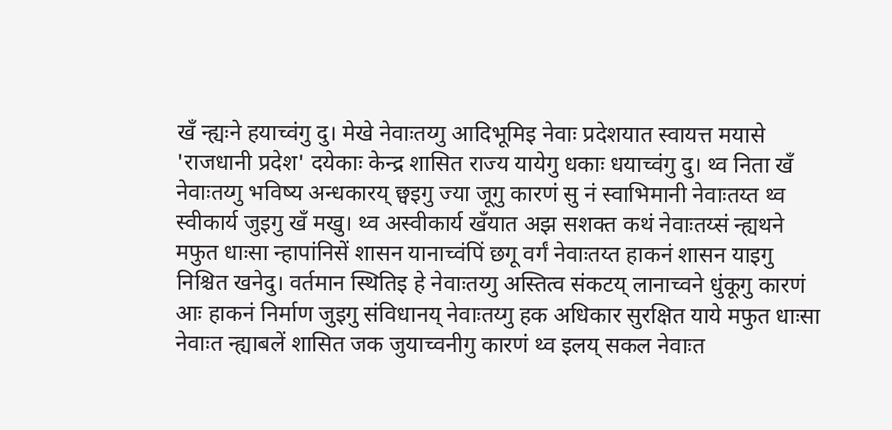खँ न्ह्यःने हयाच्वंगु दु। मेखे नेवाःतय्गु आदिभूमिइ नेवाः प्रदेशयात स्वायत्त मयासे 'राजधानी प्रदेश' दयेकाः केन्द्र शासित राज्य यायेगु धकाः धयाच्वंगु दु। थ्व निता खँ नेवाःतय्गु भविष्य अन्धकारय् छ्वइगु ज्या जूगु कारणं सु नं स्वाभिमानी नेवाःतय्त थ्व स्वीकार्य जुइगु खँ मखु। थ्व अस्वीकार्य खँयात अझ सशक्त कथं नेवाःतय्सं न्ह्यथने मफुत धाःसा न्हापांनिसें शासन यानाच्वंपिं छगू वर्गं नेवाःतय्त हाकनं शासन याइगु निश्चित खनेदु। वर्तमान स्थितिइ हे नेवाःतय्गु अस्तित्व संकटय् लानाच्वने धुंकूगु कारणं आः हाकनं निर्माण जुइगु संविधानय् नेवाःतय्गु हक अधिकार सुरक्षित याये मफुत धाःसा नेवाःत न्ह्याबलें शासित जक जुयाच्वनीगु कारणं थ्व इलय् सकल नेवाःत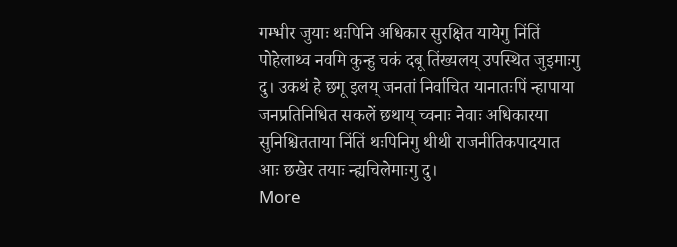गम्भीर जुयाः थःपिनि अधिकार सुरक्षित यायेगु निंतिं पोहेलाथ्व नवमि कुन्हु चकं दबू तिंख्यलय् उपस्थित जुइमाःगु दु। उकथं हे छगू इलय् जनतां निर्वाचित यानातःपिं न्हापाया जनप्रतिनिधित सकलें छथाय् च्वनाः नेवाः अधिकारया सुनिश्चितताया निंतिं थःपिनिगु थीथी राजनीतिकपादयात आः छखेर तयाः न्ह्यचिलेमाःगु दु।
More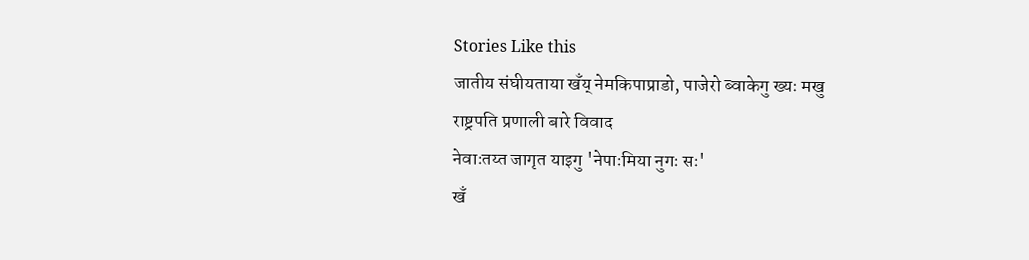Stories Like this
जातीय संघीयताया खँय् नेमकिपाप्राडो, पाजेरो ब्वाकेगु ख्यः मखु
राष्ट्रपति प्रणाली बारे विवाद
नेवाःतय्त जागृत याइगु 'नेपाःमिया नुगः सः'
खँ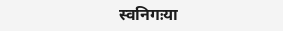स्वनिगःया